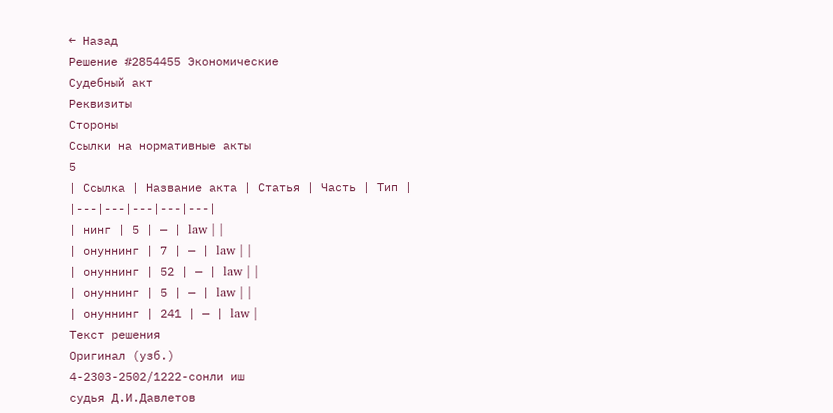← Назад
Решение #2854455 Экономические
Судебный акт
Реквизиты
Стороны
Ссылки на нормативные акты
5
| Ссылка | Название акта | Статья | Часть | Тип |
|---|---|---|---|---|
| нинг | 5 | — | law | |
| онуннинг | 7 | — | law | |
| онуннинг | 52 | — | law | |
| онуннинг | 5 | — | law | |
| онуннинг | 241 | — | law |
Текст решения
Оригинал (узб.)
4-2303-2502/1222-сонли иш
судья Д.И.Давлетов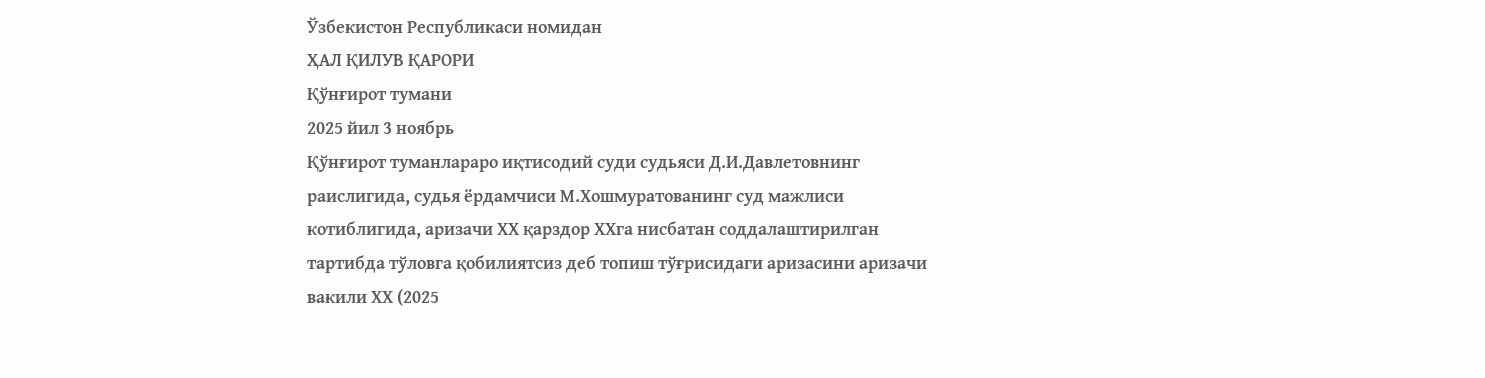Ўзбекистон Республикаси номидан
ҲАЛ ҚИЛУВ ҚАРОРИ
Қўнғирот тумани
2025 йил 3 ноябрь
Қўнғирот туманлараро иқтисодий суди судьяси Д.И.Давлетовнинг
раислигида, судья ёрдамчиси М.Хошмуратованинг суд мажлиси
котиблигида, аризачи ХХ қарздор ХХга нисбатан соддалаштирилган
тартибда тўловга қобилиятсиз деб топиш тўғрисидаги аризасини аризачи
вакили ХХ (2025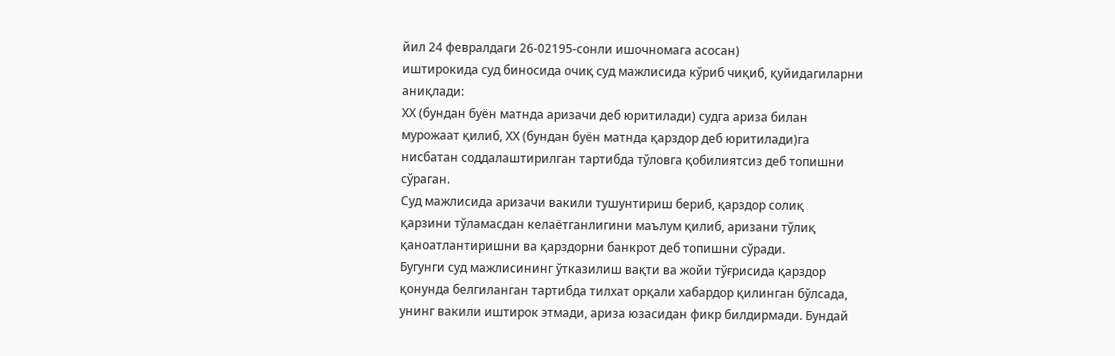йил 24 февралдаги 26-02195-сонли ишочномага асосан)
иштирокида суд биносида очиқ суд мажлисида кўриб чиқиб, қуйидагиларни
аниқлади:
ХХ (бундан буён матнда аризачи деб юритилади) судга ариза билан
мурожаат қилиб, ХХ (бундан буён матнда қарздор деб юритилади)га
нисбатан соддалаштирилган тартибда тўловга қобилиятсиз деб топишни
сўраган.
Суд мажлисида аризачи вакили тушунтириш бериб, қарздор солиқ
қарзини тўламасдан келаётганлигини маълум қилиб, аризани тўлиқ
қаноатлантиришни ва қарздорни банкрот деб топишни сўради.
Бугунги суд мажлисининг ўтказилиш вақти ва жойи тўғрисида қарздор
қонунда белгиланган тартибда тилхат орқали хабардор қилинган бўлсада,
унинг вакили иштирок этмади, ариза юзасидан фикр билдирмади. Бундай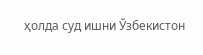ҳолда суд ишни Ўзбекистон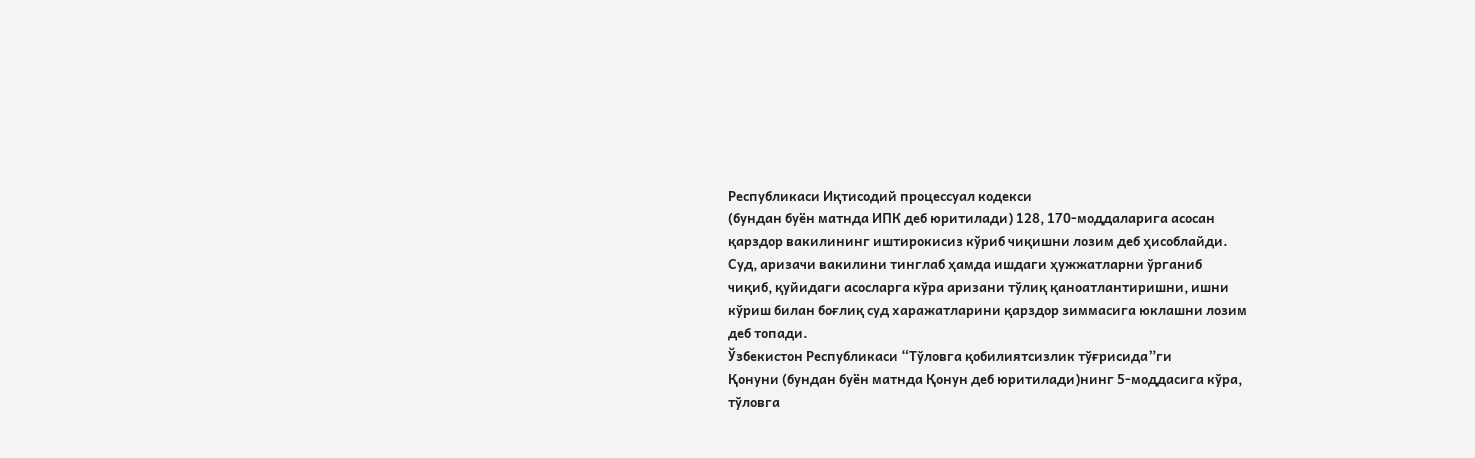Республикаси Иқтисодий процессуал кодекси
(бундан буён матнда ИПК деб юритилади) 128, 170-моддаларига асосан
қарздор вакилининг иштирокисиз кўриб чиқишни лозим деб ҳисоблайди.
Суд, аризачи вакилини тинглаб ҳамда ишдаги ҳужжатларни ўрганиб
чиқиб, қуйидаги асосларга кўра аризани тўлиқ қаноатлантиришни, ишни
кўриш билан боғлиқ суд харажатларини қарздор зиммасига юклашни лозим
деб топади.
Ўзбекистон Республикаси “Тўловга қобилиятсизлик тўғрисида”ги
Қонуни (бундан буён матнда Қонун деб юритилади)нинг 5-моддасига кўра,
тўловга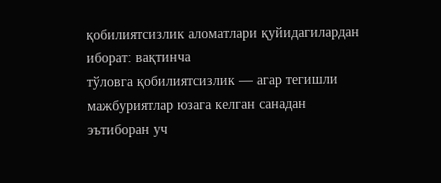қобилиятсизлик аломатлари қуйидагилардан иборат: вақтинча
тўловга қобилиятсизлик — агар тегишли мажбуриятлар юзага келган санадан
эътиборан уч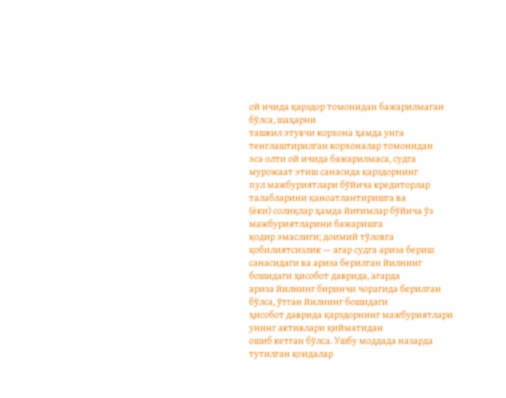ой ичида қарздор томонидан бажарилмаган бўлса, шаҳарни
ташкил этувчи корхона ҳамда унга тенглаштирилган корхоналар томонидан
эса олти ой ичида бажарилмаса, судга мурожаат этиш санасида қарздорнинг
пул мажбуриятлари бўйича кредиторлар талабларини қаноатлантиришга ва
(ёки) солиқлар ҳамда йиғимлар бўйича ўз мажбуриятларини бажаришга
қодир эмаслиги; доимий тўловга қобилиятсизлик — агар судга ариза бериш
санасидаги ва ариза берилган йилнинг бошидаги ҳисобот даврида, агарда
ариза йилнинг биринчи чорагида берилган бўлса, ўтган йилнинг бошидаги
ҳисобот даврида қарздорнинг мажбуриятлари унинг активлари қийматидан
ошиб кетган бўлса. Ушбу моддада назарда тутилган қоидалар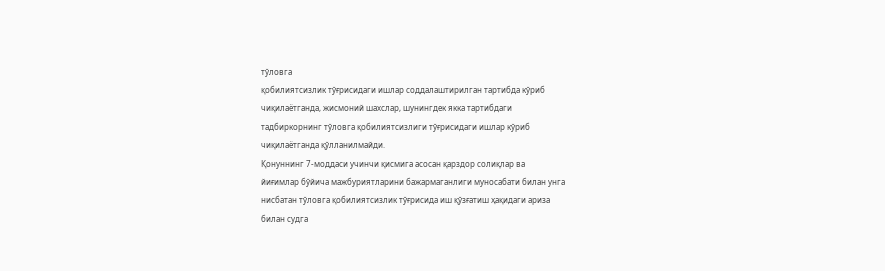тўловга
қобилиятсизлик тўғрисидаги ишлар соддалаштирилган тартибда кўриб
чиқилаётганда, жисмоний шахслар, шунингдек якка тартибдаги
тадбиркорнинг тўловга қобилиятсизлиги тўғрисидаги ишлар кўриб
чиқилаётганда қўлланилмайди.
Қонуннинг 7-моддаси учинчи қисмига асосан қарздор солиқлар ва
йиғимлар бўйича мажбуриятларини бажармаганлиги муносабати билан унга
нисбатан тўловга қобилиятсизлик тўғрисида иш қўзғатиш ҳақидаги ариза
билан судга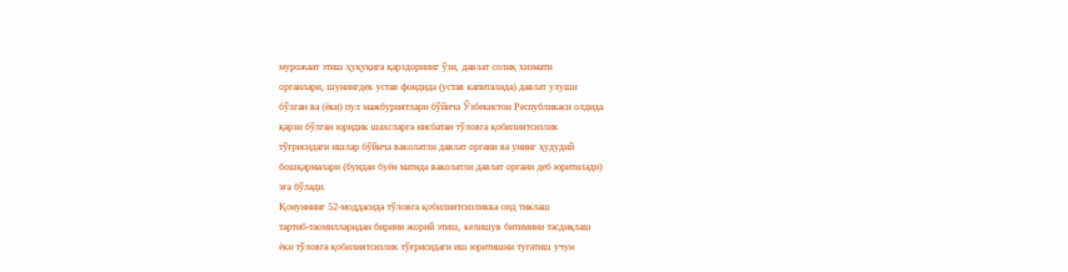мурожаат этиш ҳуқуқига қарздорнинг ўзи, давлат солиқ хизмати
органлари, шунингдек устав фондида (устав капиталида) давлат улуши
бўлган ва (ёки) пул мажбуриятлари бўйича Ўзбекистон Республикаси олдида
қарзи бўлган юридик шахсларга нисбатан тўловга қобилиятсизлик
тўғрисидаги ишлар бўйича ваколатли давлат органи ва унинг ҳудудий
бошқармалари (бундан буён матнда ваколатли давлат органи деб юритилади)
эга бўлади.
Қонуннинг 52-моддасида тўловга қобилиятсизликка оид тиклаш
тартиб-таомилларидан бирини жорий этиш, келишув битимини тасдиқлаш
ёки тўловга қобилиятсизлик тўғрисидаги иш юритишни тугатиш учун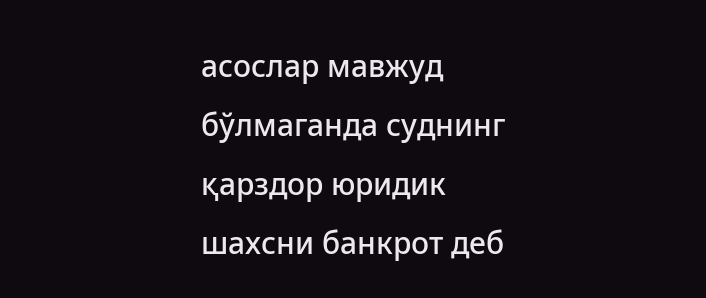асослар мавжуд бўлмаганда суднинг қарздор юридик шахсни банкрот деб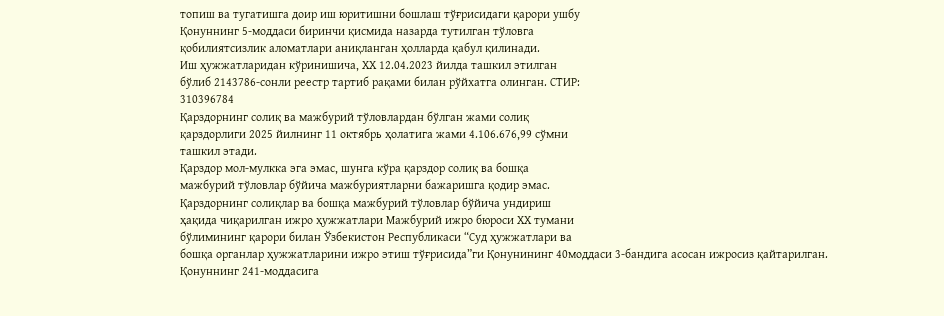топиш ва тугатишга доир иш юритишни бошлаш тўғрисидаги қарори ушбу
Қонуннинг 5-моддаси биринчи қисмида назарда тутилган тўловга
қобилиятсизлик аломатлари аниқланган ҳолларда қабул қилинади.
Иш ҳужжатларидан кўринишича, ХХ 12.04.2023 йилда ташкил этилган
бўлиб 2143786-сонли реестр тартиб рақами билан рўйхатга олинган. СТИР:
310396784
Қарздорнинг солиқ ва мажбурий тўловлардан бўлган жами солиқ
қарздорлиги 2025 йилнинг 11 октябрь ҳолатига жами 4.106.676,99 сўмни
ташкил этади.
Қарздор мол-мулкка эга эмас, шунга кўра қарздор солиқ ва бошқа
мажбурий тўловлар бўйича мажбуриятларни бажаришга қодир эмас.
Қарздорнинг солиқлар ва бошқа мажбурий тўловлар бўйича ундириш
ҳақида чиқарилган ижро ҳужжатлари Мажбурий ижро бюроси ХХ тумани
бўлимининг қарори билан Ўзбекистон Республикаси “Суд ҳужжатлари ва
бошқа органлар ҳужжатларини ижро этиш тўғрисида”ги Қонунининг 40моддаси 3-бандига асосан ижросиз қайтарилган.
Қонуннинг 241-моддасига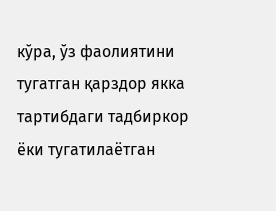кўра, ўз фаолиятини тугатган қарздор якка
тартибдаги тадбиркор ёки тугатилаётган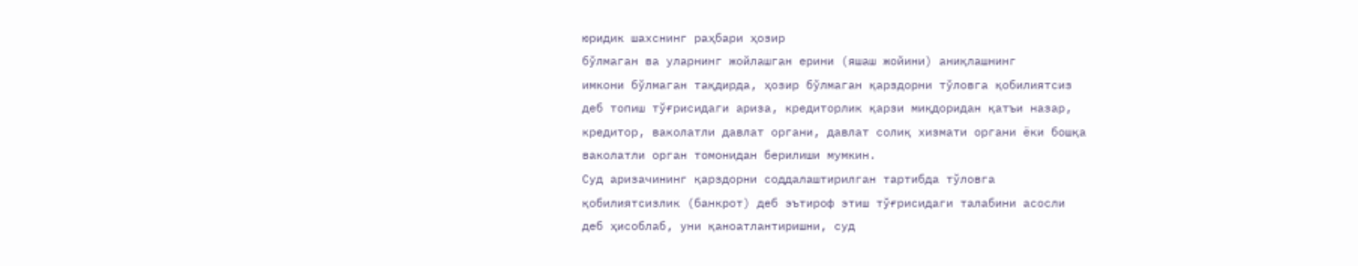юридик шахснинг раҳбари ҳозир
бўлмаган ва уларнинг жойлашган ерини (яшаш жойини) аниқлашнинг
имкони бўлмаган тақдирда, ҳозир бўлмаган қарздорни тўловга қобилиятсиз
деб топиш тўғрисидаги ариза, кредиторлик қарзи миқдоридан қатъи назар,
кредитор, ваколатли давлат органи, давлат солиқ хизмати органи ёки бошқа
ваколатли орган томонидан берилиши мумкин.
Суд аризачининг қарздорни соддалаштирилган тартибда тўловга
қобилиятсизлик (банкрот) деб эътироф этиш тўғрисидаги талабини асосли
деб ҳисоблаб, уни қаноатлантиришни, суд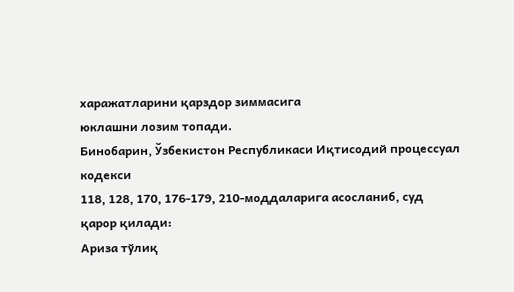харажатларини қарздор зиммасига
юклашни лозим топади.
Бинобарин, Ўзбекистон Республикаси Иқтисодий процессуал кодекси
118, 128, 170, 176-179, 210-моддаларига асосланиб, суд
қарор қилади:
Ариза тўлиқ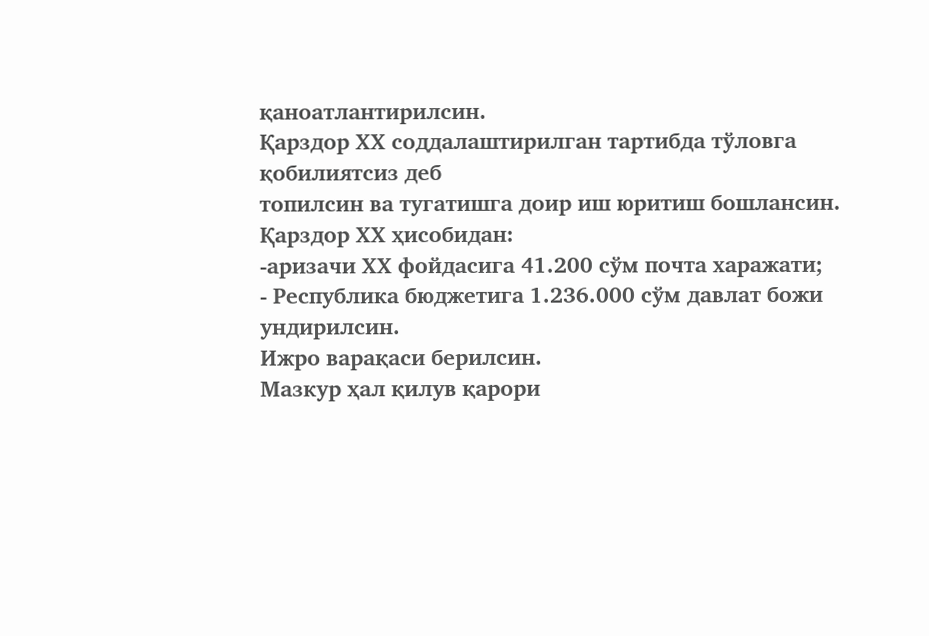қаноатлантирилсин.
Қарздор ХХ соддалаштирилган тартибда тўловга қобилиятсиз деб
топилсин ва тугатишга доир иш юритиш бошлансин.
Қарздор ХХ ҳисобидан:
-аризачи ХХ фойдасига 41.200 сўм почта харажати;
- Республика бюджетига 1.236.000 сўм давлат божи ундирилсин.
Ижро варақаси берилсин.
Мазкур ҳал қилув қарори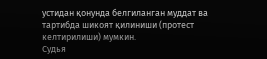устидан қонунда белгиланган муддат ва
тартибда шикоят қилиниши (протест келтирилиши) мумкин.
Судья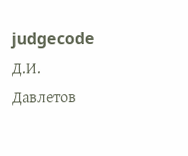judgecode
Д.И. Давлетов